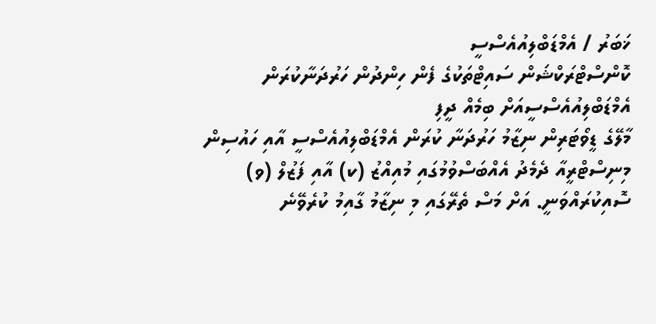ޚަބަރު / އެމްޑަބްލިއުއެސްސީ
ކޮންސްޓްރަކްޝަން ސައިޓްތަކުގެ ފެން ހިންދުން ހަރުދަނާކުރަން އެމްޑަބްލިއުއެސްސީއަށް ބިމެއް ދީފި
މާލޭގެ ޑީވޯޓަރިން ނިޒާމު ހަރުދަނާ ކުރަން އެމްޑަބްލިއުއެސްސީ އާއި ހައުސިން މިނިސްޓްރީއާ ދެމެދު އެއްބަސްވުމުގައި މުއިއްޒު (ކ) އާއި ފަޒުލް (ވ) ސޮއިކުރައްވަނީ. އަށް މަސް ތެރޭގައި މި ނިޒާމު ގާއިމު ކުރެވޭނެ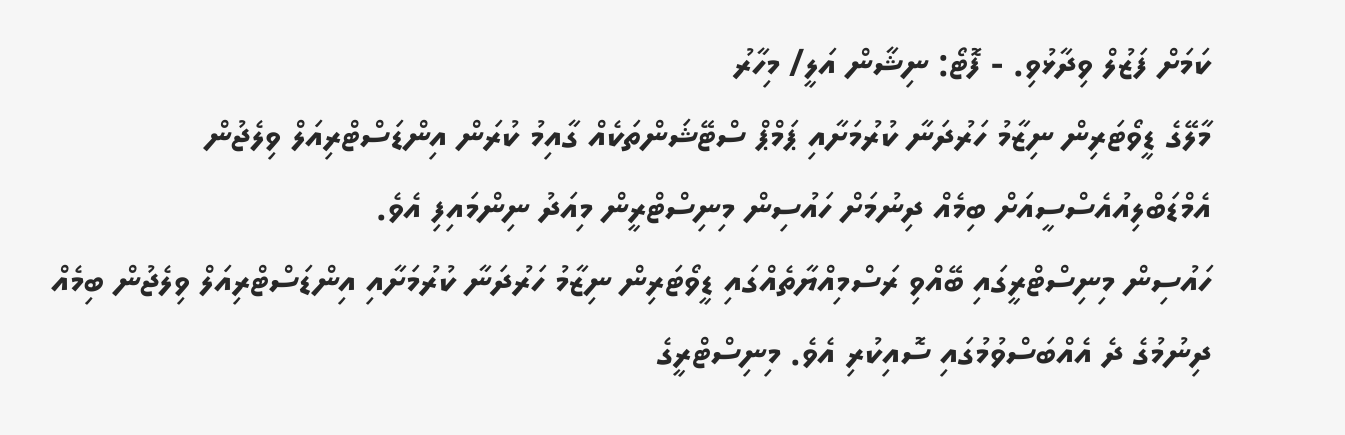ކަމަށް ފަޒުލް ވިދާޅުވި. - ފޮޓޯ: ނިޝާން އަލީ/ މިހާރު
މާލޭގެ ޑީވޯޓަރިން ނިޒާމު ހަރުދަނާ ކުރުމަށާއި ޕަމްޕް ސްޓޭޝަންތަކެއް ގާއިމު ކުރަން އިންޑަސްޓްރިއަލް ވިލެޖުން އެމްޑަބްލިއުއެސްސީއަށް ބިމެއް ދިނުމަށް ހައުސިން މިނިސްޓްރީން މިއަދު ނިންމައިފި އެވެ.
ހައުސިން މިނިސްޓްރީގައި ބޭއްވި ރަސްމިއްޔާތެއްގައި ޑީވޯޓަރިން ނިޒާމު ހަރުދަނާ ކުރުމަށާއި އިންޑަސްޓްރިއަލް ވިލެޖުން ބިމެއް ދިނުމުގެ ދެ އެއްބަސްވުމުގައި ސޮއިކުރި އެވެ. މިނިސްޓްރީގެ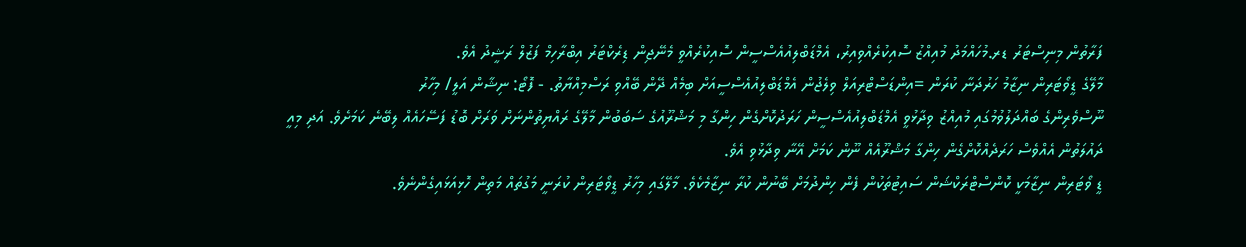ފަރާތުން މިނިސްޓަރު ޑރ.މުހައްމަދު މުއިއްޒު ސޮއިކުރެއްވިއިރު، އެމްޑަބްލިއުއެސްސީން ސޮއިކުރެއްވީ މެނޭޖިން ޑިރެކްޓަރު އިބްރާހިމް ފަޒުލް ރަޝީދު އެވެ.
މާލޭގެ ޑީވޯޓަރިން ނިޒާމު ހަރުދަނާ ކުރަން =އިންޑަސްޓްރިއަލް ވިލެޖުން އެމްޑަބްލިއުއެސްސީއަށް ބިމެއް ދޭން ބޭއްވި ރަސްމިއްޔާތު. - ފޮޓޯ: ނިޝާން އަލީ/ މިހާރު
ނޫސްވެރިންގެ ބައްދަލުވުމުގައި މުއިއްޒު ވިދާޅުވީ އެމްޑަބްލިއުއެސްސީން ހަރަދުކޮށްގެން ހިންގާ މި މަޝްރޫއުގެ ސަބަބުން މާލޭގެ ރައްޔިތުންނަށް ވަރަށް ބޮޑު ފަސޭހައެއް ލިބޭނެ ކަމަށެވެ. އަދި މިއީ ދައުލަތުން އެއްވެސް ހަރަދެއްކޮށްގެން ހިންގާ މަޝްރޫއެއް ނޫން ކަމަށް އޭނާ ވިދާޅުވި އެވެ.
ޑީ ވޯޓަރިން ނިޒާމަކީ ކޮންސްޓްރަކްޝަން ސައިޓުތަކުން ފެން ހިންދުމަށް ބޭނުން ކުރާ ނިޒާމެކެވެ. މާލޭގައި މިހާރު ޑީވޯޓަރިން ކުރަނީ މަގުތައް މަތިން ހޮޅިއަޅައިގެންނެވެ.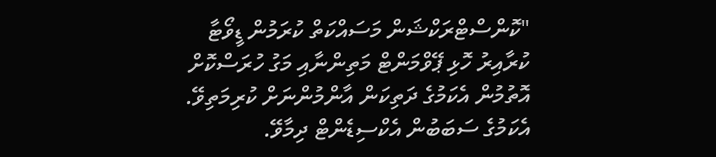"ކޮންސްޓްރަކްޝަން މަސައްކަތް ކުރަމުން ޑީވޯޓާ ކުރާއިރު ހޮޅި ޕޭވްމަންޓް މަތިންނާއި މަގު ހުރަސްކޮށް އޮތުމުން އެކަމުގެ ދަތިކަން އާންމުންނަށް ކުރިމަތިވޭ. އެކަމުގެ ސަބަބުން އެކްސިޑެންޓް ދިމާވޭ.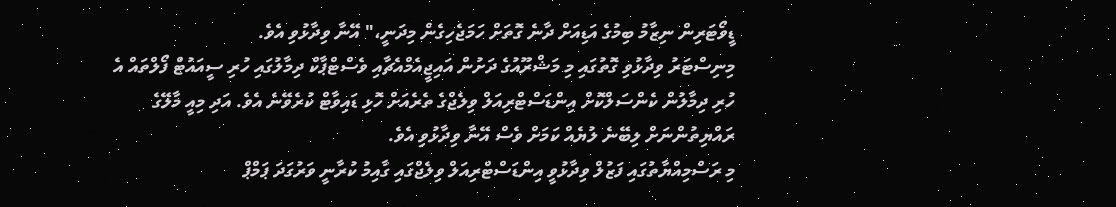ޑީވޯޓަރިން ނިޒާމު ބިމުގެ އަޑިއަށް ދާނެ ގޮތަށް ހަމަޖެހިގެން މިދަނީ،" އޭނާ ވިދާޅުވި އެވެ.
މިނިސްޓަރު ވިދާޅުވި ގޮތުގައި މި މަޝްރޫއުގެ ދަށުން އައިޖީއެމްއެޗާއި ވެސްޓްޕާކް ދިމާލުގައި ހުރި ސީއައުޓް ފޯލްތައް އެ ހުރި ދިމާލުން ކެންސަލްކޮށް އިންޑަސްޓްރިއަލް ވިލެޖްގެ ތެރެއަށް ހޮޅި ޑައިވާޓް ކުރެވޭނެ އެވެ. އަދި މިއީ މާލޭގެ ރައްޔިތުންނަށް ލިބޭނެ ލުޔެއް ކަމަށް ވެސް އޭނާ ވިދާޅުވި އެވެ.
މި ރަސްމިއްޔާތުގައި ފަޒުލް ވިދާޅުވީ އިންޑަސްޓްރިއަލް ވިލެޖްގައި ގާއިމު ކުރާނީ ވަރުގަދަ ޕަމްޕް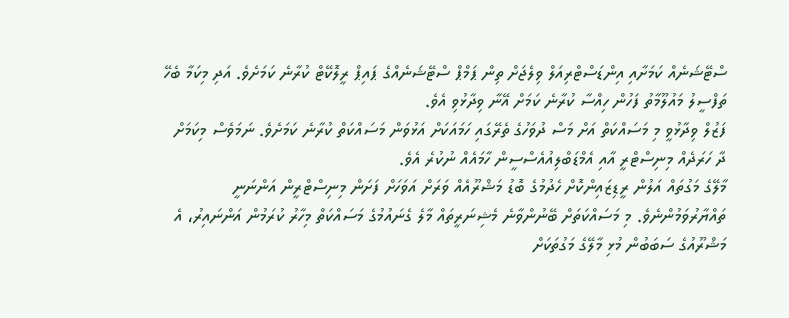ސްޓޭޝަނެއް ކަމަށާއި އިންޑަސްޓްރިއަލް ވިލެޖަށް ތިން ޕަމްޕް ސްޓޭޝަނެއްގެ ޕައިޕް ރީލޮކޭޓް ކުރާނެ ކަމަށެވެ. އަދި މިކަމާ ބެހޭ ތަފްސީލު މައުލޫމާތު ފަހުން ހިއްސާ ކުރާނެ ކަމަށް އޭނާ ވިދާޅުވި އެވެ.
ފަޒުލް ވިދާޅުވީ މި މަސައްކަތް އަށް މަސް ދުވަހުގެ ތެރޭގައި ހަމައަކަށް އަޅުވަން މަސައްކަތް ކުރާނެ ކަމަށެވެ. ނަމަވެސް މިކަމަށް ދާ ހަރަދެއް މިނިސްޓްރީ އާއި އެމްޑަބްލިއުއެސްސީން ހާމައެއް ނުކުރެ އެވެ.
މާލޭގެ މަގުތައް އަލުން ރީޑިޒައިންކޮށް ހެދުމުގެ ބޮޑު މަޝްރޫއެއް ވަރަށް އަވަހަށް ފަށަން މިނިސްޓްރީން އަންނަނީ ތައްޔާރުވަމުންނެވެ. މި މަސައްކަތަށް ބޭނުންވާނެ މެޝިނަރީތައް މާލެ ގެނައުމުގެ މަސައްކަތް މިހާރު ކުރަމުން އަންނައިރު، އެ މަޝްރޫއުގެ ސަބަބުން މުޅި މާލޭގެ މަގުތަކަށް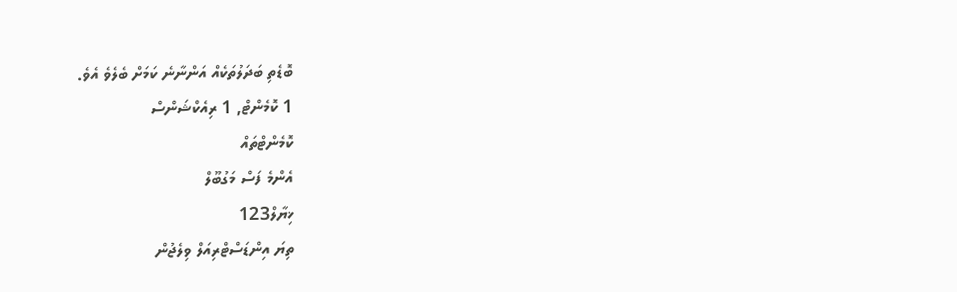ބޮޑެތި ބަދަލުތަކެއް އަންނާނެ ކަމަށް ބެލެވެ އެވެ.
1 ކޮމެންޓް, 1 ރިއެކްޝަންސް
ކޮމެންޓްތައް
އެންމެ ފަސް މަގުބޫލް
ޚިޔާލް123
ތިޔަ އިންޑަސްޓްރިއަލް ވިލެޖުން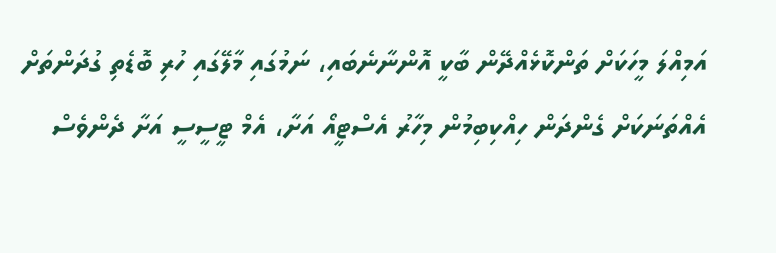އަމިއްލަ މީހަކަށް ތަންކޮޅެއްދޭން ބާކީ އޮންނާނެބައި، ނަމުގައި މާލޭގައި ހުރި ބޮޑެތި ގުދަންތަށް އެއްތަނަކަށް ގެންދަން ހިއްކިބިމުން މިހާރު އެސްޓީއޯ އަށާ، އެމް ޓީސީސީ އަށާ ދެންވެސް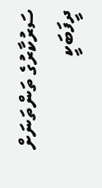ސަރުކާރުގެ ތަންތަނަށް ދީފަބަކީ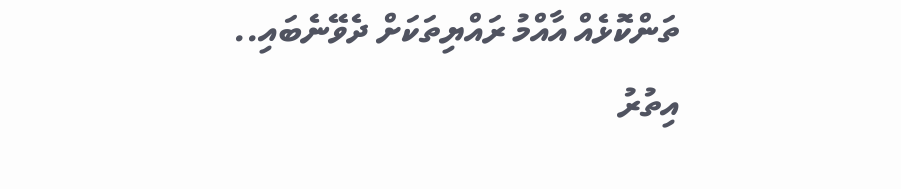ތަންކޮޅެއް އާއްމު ރައްޔިތަކަށް ދެވޭނެބައި..
އިތުރު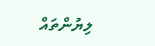ލިޔުންތައް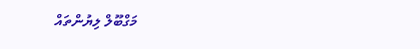މަގްބޫލް ލިޔުންތައް